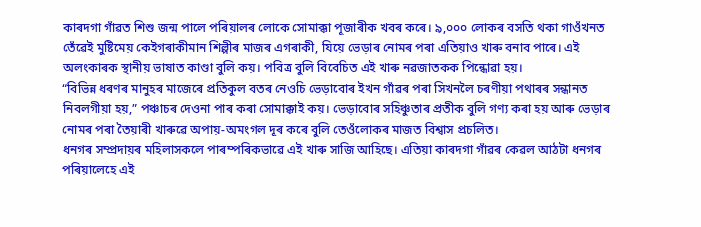কাৰদগা গাঁৱত শিশু জন্ম পালে পৰিয়ালৰ লোকে সোমাক্কা পূজাৰীক খবৰ কৰে। ৯,০০০ লোকৰ বসতি থকা গাওঁখনত তেঁৱেই মুষ্টিমেয় কেইগৰাকীমান শিল্পীৰ মাজৰ এগৰাকী, যিয়ে ভেড়াৰ নোমৰ পৰা এতিয়াও খাৰু বনাব পাৰে। এই অলংকাৰক স্থানীয় ভাষাত কাণ্ডা বুলি কয়। পবিত্ৰ বুলি বিবেচিত এই খাৰু নৱজাতকক পিন্ধোৱা হয়।
“বিভিন্ন ধৰণৰ মানুহৰ মাজেৰে প্ৰতিকুল বতৰ নেওচি ভেড়াবোৰ ইখন গাঁৱৰ পৰা সিখনলৈ চৰণীয়া পথাৰৰ সন্ধানত নিবলগীয়া হয়,” পঞ্চাচৰ দেওনা পাৰ কৰা সোমাক্কাই কয়। ভেড়াবোৰ সহিঞ্চুতাৰ প্ৰতীক বুলি গণ্য কৰা হয় আৰু ভেড়াৰ নোমৰ পৰা তৈয়াৰী খাৰুৱে অপায়-অমংগল দূৰ কৰে বুলি তেওঁলোকৰ মাজত বিশ্বাস প্ৰচলিত।
ধনগৰ সম্প্ৰদায়ৰ মহিলাসকলে পাৰম্পৰিকভাৱে এই খাৰু সাজি আহিছে। এতিয়া কাৰদগা গাঁৱৰ কেৱল আঠটা ধনগৰ পৰিয়ালেহে এই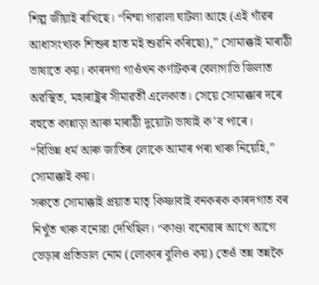শিল্প জীয়াই ৰাখিছে। “নিম্মা গাৱালা ঘাটলা আহে (এই গাঁৱৰ আধাসংখ্যক শিশুৰ হাত মই শুৱনি কৰিছো),” সোমাক্কাই মাৰাঠী ভাষাতে কয়। কাৰদগা গাওঁখন কৰ্ণাটকৰ বেলাগাভি জিলাত অৱস্থিত, মহাৰাষ্ট্ৰৰ সীমাৱৰ্তী এলেকাত। সেয়ে সোমাক্কাৰ দৰে বহুতে কান্নাড়া আৰু মাৰাঠী দুয়োটা ভাষাই ক’ব পাৰে।
“বিভিন্ন ধৰ্ম আৰু জাতিৰ লোকে আমাৰ পৰা খাৰু নিয়েহি,” সোমাক্কাই কয়।
সৰুতে সোমাক্কাই প্ৰয়াত মাতৃ কিষ্ণাবাই বনকৰক কাৰদগাত বৰ নিখুঁত খাৰু বনোৱা দেখিছিল। “কাণ্ডা বনোৱাৰ আগে আগে ভেড়াৰ প্ৰতিডাল নোম (লোকাৰ বুলিও কয়) তেওঁ তন্ন তন্নকৈ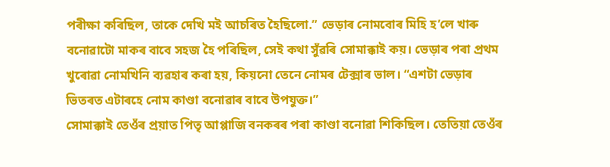পৰীক্ষা কৰিছিল, তাকে দেখি মই আচৰিত হৈছিলো.” ভেড়াৰ নোমবোৰ মিহি হ’লে খাৰু বনোৱাটো মাকৰ বাবে সহজ হৈ পৰিছিল, সেই কথা সুঁৱৰি সোমাক্কাই কয়। ভেড়াৰ পৰা প্ৰথম খুৰোৱা নোমখিনি ব্যৱহাৰ কৰা হয়, কিয়নো তেনে নোমৰ টেক্সাৰ ভাল। “এশটা ভেড়াৰ ভিতৰত এটাৰহে নোম কাণ্ডা বনোৱাৰ বাবে উপযুক্ত।”
সোমাক্কাই তেওঁৰ প্ৰয়াত পিতৃ আপ্পাজি বনকৰৰ পৰা কাণ্ডা বনোৱা শিকিছিল। তেতিয়া তেওঁৰ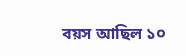বয়স আছিল ১০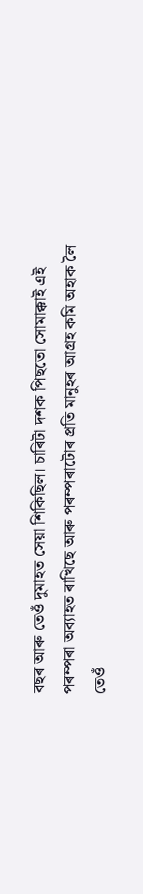বছৰ আৰু তেওঁ দুমাহত সেয়া শিকিছিল। চাৰিটা দশক পিছতো সোমাক্কাই এই পৰম্পৰা অব্যাহত ৰাখিছে আৰু পৰম্পৰাটোৰ প্ৰতি মানুহৰ আগ্ৰহ কমি অহাক লৈ তেওঁ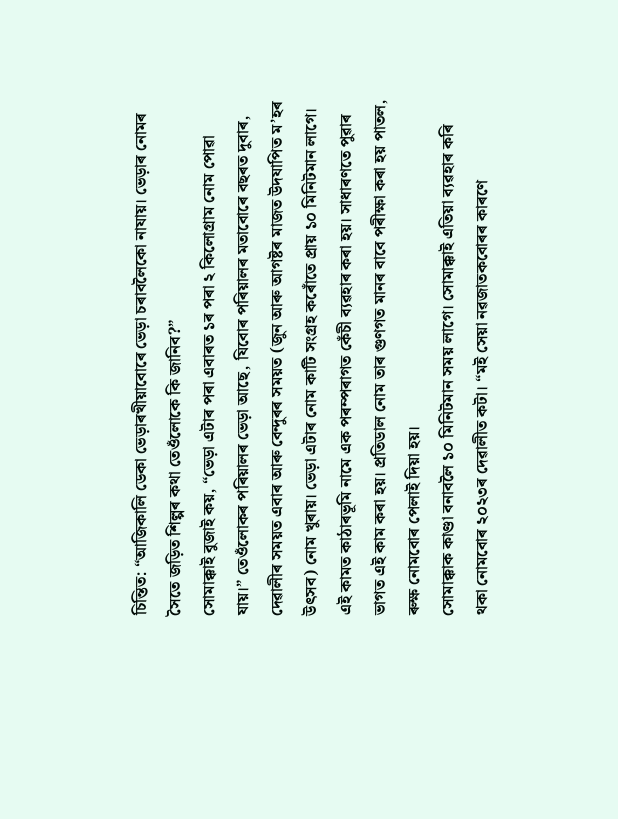চিন্তিত: “আজিকালি ডেকা ভেড়াৰখীয়াবোৰে ভেড়া চৰাবলৈকো নাযায়। ভেড়াৰ নোমৰ সৈতে জড়িত শিল্পৰ কথা তেওঁলোকে কি জানিব?”
সোমাক্কাই বুজাই কয়, “ভেড়া এটাৰ পৰা এবাৰত ১ৰ পৰা ২ কিলোগ্ৰাম নোম পোৱা যায়।” তেওঁলোকৰ পৰিয়ালৰ ভেড়া আছে, যিবোৰ পৰিয়ালৰ মতাবোৰে বছৰত দুবাৰ, দেৱালীৰ সময়ত এবাৰ আৰু বেন্দুৰৰ সময়ত (জুন আৰু আগষ্টৰ মাজত উদযাপিত ম’হৰ উৎসব) নোম খুৰায়। ভেড়া এটাৰ নোম কাটি সংগ্ৰহ কৰোঁতে প্ৰায় ১০ মিনিটমান লাগে। এই কামত কাঠাৰভূমি নামে এক পৰম্পৰাগত কেঁচী ব্যৱহাৰ কৰা হয়। সাধাৰণতে পুৱাৰ ভাগত এই কাম কৰা হয়। প্ৰতিডাল নোম তাৰ গুণগত মানৰ বাবে পৰীক্ষা কৰা হয় পাতল, ৰুক্ষ নোমবোৰ পেলাই দিয়া হয়।
সোমাক্কাক কাণ্ডা বনাবলৈ ১০ মিনিটমান সময় লাগে। সোমাক্কাই এতিয়া ব্যৱহাৰ কৰি থকা নোমবোৰ ২০২৩ৰ দেৱালীত কটা। “মই সেয়া নৱজাতকবোৰৰ কাৰণে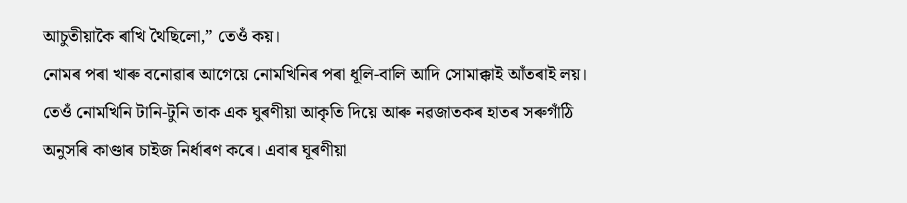আচুতীয়াকৈ ৰাখি থৈছিলো,” তেওঁ কয়।
নোমৰ পৰা খাৰু বনোৱাৰ আগেয়ে নোমখিনিৰ পৰা ধূলি-বালি আদি সোমাক্কাই আঁতৰাই লয়। তেওঁ নোমখিনি টানি-টুনি তাক এক ঘুৰণীয়া আকৃতি দিয়ে আৰু নৱজাতকৰ হাতৰ সৰুগাঁঠি অনুসৰি কাণ্ডাৰ চাইজ নিৰ্ধাৰণ কৰে। এবাৰ ঘূৰণীয়া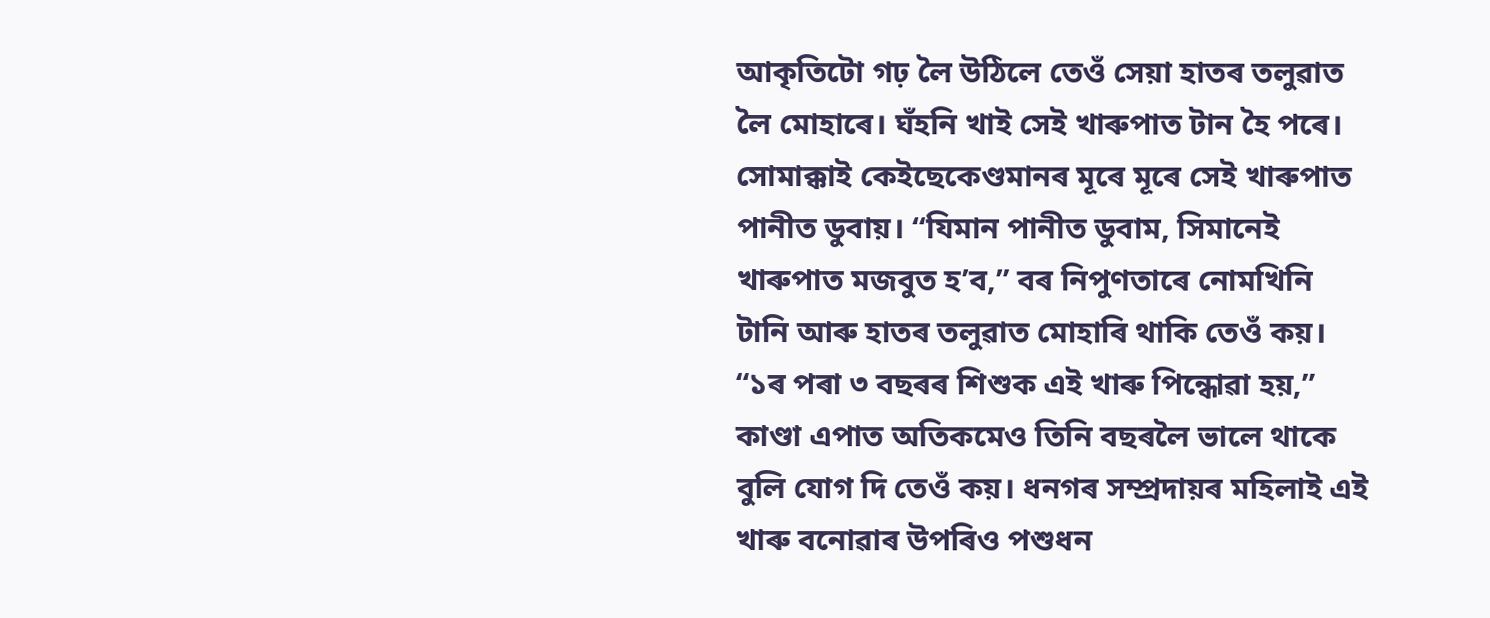আকৃতিটো গঢ় লৈ উঠিলে তেওঁ সেয়া হাতৰ তলুৱাত লৈ মোহাৰে। ঘঁহনি খাই সেই খাৰুপাত টান হৈ পৰে।
সোমাক্কাই কেইছেকেণ্ডমানৰ মূৰে মূৰে সেই খাৰুপাত পানীত ডুবায়। “যিমান পানীত ডুবাম, সিমানেই খাৰুপাত মজবুত হ’ব,” বৰ নিপুণতাৰে নোমখিনি টানি আৰু হাতৰ তলুৱাত মোহাৰি থাকি তেওঁ কয়।
“১ৰ পৰা ৩ বছৰৰ শিশুক এই খাৰু পিন্ধোৱা হয়,” কাণ্ডা এপাত অতিকমেও তিনি বছৰলৈ ভালে থাকে বুলি যোগ দি তেওঁ কয়। ধনগৰ সম্প্ৰদায়ৰ মহিলাই এই খাৰু বনোৱাৰ উপৰিও পশুধন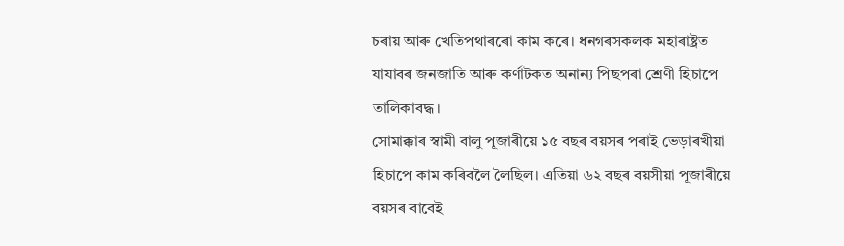চৰায় আৰু খেতিপথাৰৰো কাম কৰে। ধনগৰসকলক মহাৰাষ্ট্ৰত যাযাবৰ জনজাতি আৰু কৰ্ণাটকত অনান্য পিছপৰা শ্ৰেণী হিচাপে তালিকাবদ্ধ।
সোমাক্কাৰ স্বামী বালু পূজাৰীয়ে ১৫ বছৰ বয়সৰ পৰাই ভেড়াৰখীয়া হিচাপে কাম কৰিবলৈ লৈছিল। এতিয়া ৬২ বছৰ বয়সীয়া পূজাৰীয়ে বয়সৰ বাবেই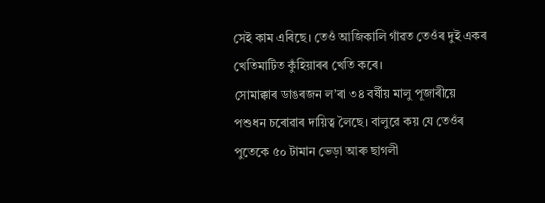সেই কাম এৰিছে। তেওঁ আজিকালি গাঁৱত তেওঁৰ দুই একৰ খেতিমাটিত কুঁহিয়াৰৰ খেতি কৰে।
সোমাক্কাৰ ডাঙৰজন ল’ৰা ৩৪ বৰ্ষীয় মালু পূজাৰীয়ে পশুধন চৰোৱাৰ দায়িত্ব লৈছে। বালুৱে কয় যে তেওঁৰ পুতেকে ৫০ টামান ভেড়া আৰু ছাগলী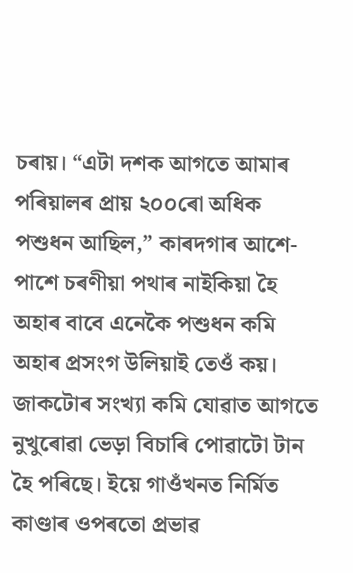চৰায়। “এটা দশক আগতে আমাৰ পৰিয়ালৰ প্ৰায় ২০০ৰো অধিক পশুধন আছিল,” কাৰদগাৰ আশে-পাশে চৰণীয়া পথাৰ নাইকিয়া হৈ অহাৰ বাবে এনেকৈ পশুধন কমি অহাৰ প্ৰসংগ উলিয়াই তেওঁ কয়।
জাকটোৰ সংখ্যা কমি যোৱাত আগতে নুখুৰোৱা ভেড়া বিচাৰি পোৱাটো টান হৈ পৰিছে। ইয়ে গাওঁখনত নিৰ্মিত কাণ্ডাৰ ওপৰতো প্ৰভাৱ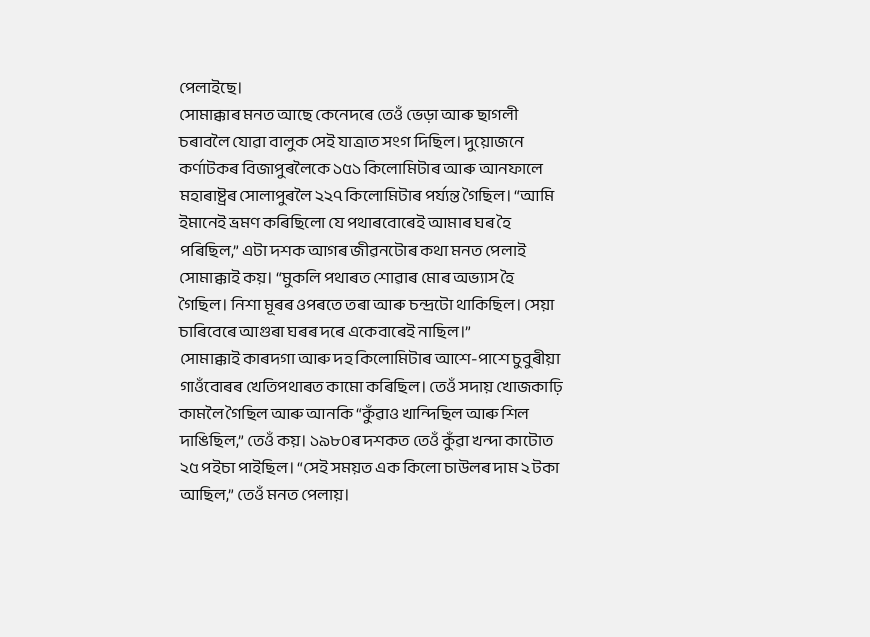পেলাইছে।
সোমাক্কাৰ মনত আছে কেনেদৰে তেওঁ ভেড়া আৰু ছাগলী চৰাবলৈ যোৱা বালুক সেই যাত্ৰাত সংগ দিছিল। দুয়োজনে কৰ্ণাটকৰ বিজাপুৰলৈকে ১৫১ কিলোমিটাৰ আৰু আনফালে মহাৰাষ্ট্ৰৰ সোলাপুৰলৈ ২২৭ কিলোমিটাৰ পৰ্য্যন্ত গৈছিল। “আমি ইমানেই ভ্ৰমণ কৰিছিলো যে পথাৰবোৰেই আমাৰ ঘৰ হৈ পৰিছিল,” এটা দশক আগৰ জীৱনটোৰ কথা মনত পেলাই সোমাক্কাই কয়। “মুকলি পথাৰত শোৱাৰ মোৰ অভ্যাস হৈ গৈছিল। নিশা মূৰৰ ওপৰতে তৰা আৰু চন্দ্ৰটো থাকিছিল। সেয়া চাৰিবেৰে আগুৰা ঘৰৰ দৰে একেবাৰেই নাছিল।”
সোমাক্কাই কাৰদগা আৰু দহ কিলোমিটাৰ আশে-পাশে চুবুৰীয়া গাওঁবোৰৰ খেতিপথাৰত কামো কৰিছিল। তেওঁ সদায় খোজকাঢ়ি কামলৈ গৈছিল আৰু আনকি “কুঁৱাও খান্দিছিল আৰু শিল দাঙিছিল,” তেওঁ কয়। ১৯৮০ৰ দশকত তেওঁ কুঁৱা খন্দা কাটোত ২৫ পইচা পাইছিল। “সেই সময়ত এক কিলো চাউলৰ দাম ২ টকা আছিল,” তেওঁ মনত পেলায়।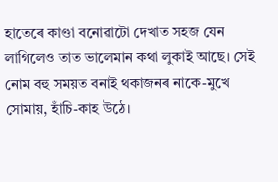হাতেৰে কাণ্ডা বনোৱাটো দেখাত সহজ যেন লাগিলেও তাত ভালেমান কথা লুকাই আছে। সেই নোম বহু সময়ত বনাই থকাজনৰ নাকে-মুখে সোমায়, হাঁচি-কাহ উঠে।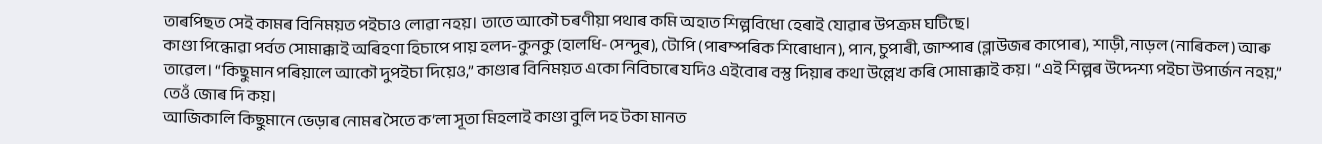তাৰপিছত সেই কামৰ বিনিময়ত পইচাও লোৱা নহয়। তাতে আকৌ চৰণীয়া পথাৰ কমি অহাত শিল্পবিধো হেৰাই যোৱাৰ উপক্ৰম ঘটিছে।
কাণ্ডা পিন্ধোৱা পৰ্বত সোমাক্কাই অৰিহণা হিচাপে পায় হলদ-কুনকু (হালধি-সেন্দুৰ), টোপি (পাৰম্পৰিক শিৰোধান), পান, চুপাৰী, জাম্পাৰ (ব্লাউজৰ কাপোৰ), শাড়ী, নাড়ল (নাৰিকল) আৰু তাৱেল। “কিছুমান পৰিয়ালে আকৌ দুপইচা দিয়েও,” কাণ্ডাৰ বিনিময়ত একো নিবিচাৰে যদিও এইবোৰ বস্তু দিয়াৰ কথা উল্লেখ কৰি সোমাক্কাই কয়। “এই শিল্পৰ উদ্দেশ্য পইচা উপাৰ্জন নহয়,” তেওঁ জোৰ দি কয়।
আজিকালি কিছুমানে ভেড়াৰ নোমৰ সৈতে ক’লা সূতা মিহলাই কাণ্ডা বুলি দহ টকা মানত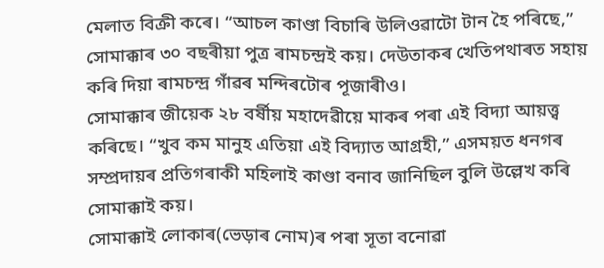মেলাত বিক্ৰী কৰে। “আচল কাণ্ডা বিচাৰি উলিওৱাটো টান হৈ পৰিছে,” সোমাক্কাৰ ৩০ বছৰীয়া পুত্ৰ ৰামচন্দ্ৰই কয়। দেউতাকৰ খেতিপথাৰত সহায় কৰি দিয়া ৰামচন্দ্ৰ গাঁৱৰ মন্দিৰটোৰ পূজাৰীও।
সোমাক্কাৰ জীয়েক ২৮ বৰ্ষীয় মহাদেৱীয়ে মাকৰ পৰা এই বিদ্যা আয়ত্ত্ব কৰিছে। “খুব কম মানুহ এতিয়া এই বিদ্যাত আগ্ৰহী,” এসময়ত ধনগৰ সম্প্ৰদায়ৰ প্ৰতিগৰাকী মহিলাই কাণ্ডা বনাব জানিছিল বুলি উল্লেখ কৰি সোমাক্কাই কয়।
সোমাক্কাই লোকাৰ(ভেড়াৰ নোম)ৰ পৰা সূতা বনোৱা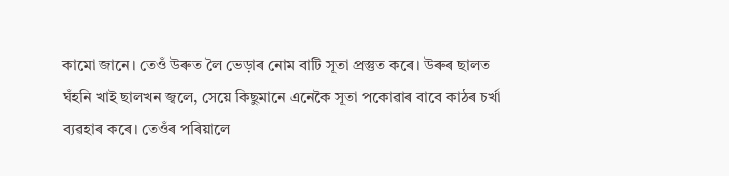কামো জানে। তেওঁ উৰুত লৈ ভেড়াৰ নোম বাটি সূতা প্ৰস্তুত কৰে। উৰুৰ ছালত ঘঁহনি খাই ছালখন জ্বলে, সেয়ে কিছুমানে এনেকৈ সূতা পকোৱাৰ বাবে কাঠৰ চৰ্খা ব্যৱহাৰ কৰে। তেওঁৰ পৰিয়ালে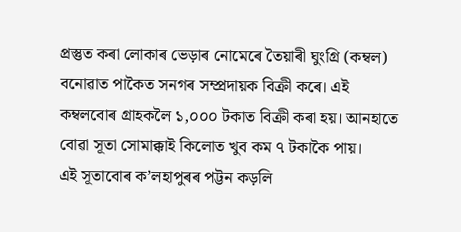প্ৰস্তুত কৰা লোকাৰ ভেড়াৰ নোমেৰে তৈয়াৰী ঘুংগ্ৰি (কম্বল) বনোৱাত পাকৈত সনগৰ সম্প্ৰদায়ক বিক্ৰী কৰে। এই কম্বলবোৰ গ্ৰাহকলৈ ১,০০০ টকাত বিক্ৰী কৰা হয়। আনহাতে বোৱা সূতা সোমাক্কাই কিলোত খুব কম ৭ টকাকৈ পায়।
এই সূতাবোৰ ক’লহাপুৰৰ পট্টন কড়লি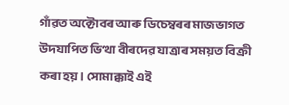গাঁৱত অক্টোবৰ আৰু ডিচেম্বৰৰ মাজভাগত উদযাপিত ভিত্থা বীৰদেৱ যাত্ৰাৰ সময়ত বিক্ৰী কৰা হয়। সোমাক্কাই এই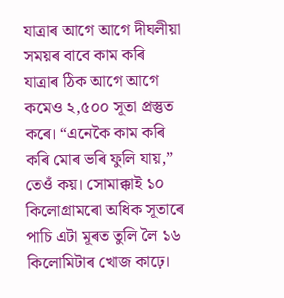যাত্ৰাৰ আগে আগে দীঘলীয়া সময়ৰ বাবে কাম কৰি যাত্ৰাৰ ঠিক আগে আগে কমেও ২,৫০০ সূতা প্ৰস্তুত কৰে। “এনেকৈ কাম কৰি কৰি মোৰ ভৰি ফুলি যায়,” তেওঁ কয়। সোমাক্কাই ১০ কিলোগ্ৰামৰো অধিক সূতাৰে পাচি এটা মূৰত তুলি লৈ ১৬ কিলোমিটাৰ খোজ কাঢ়ে।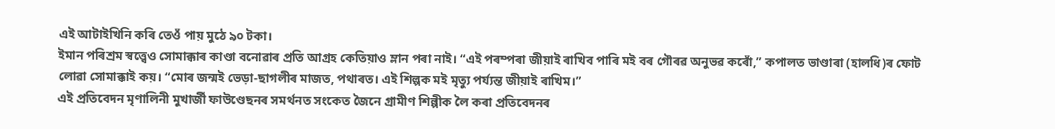এই আটাইখিনি কৰি তেওঁ পায় মুঠে ৯০ টকা।
ইমান পৰিশ্ৰম স্বত্ত্বেও সোমাক্কাৰ কাণ্ডা বনোৱাৰ প্ৰতি আগ্ৰহ কেতিয়াও ম্লান পৰা নাই। “এই পৰম্পৰা জীয়াই ৰাখিব পাৰি মই বৰ গৌৰৱ অনুভৱ কৰোঁ,” কপালত ভাণ্ডাৰা (হালধি)ৰ ফোট লোৱা সোমাক্কাই কয়। “মোৰ জন্মই ভেড়া-ছাগলীৰ মাজত, পথাৰত। এই শিল্পক মই মৃত্যু পৰ্য্যন্ত জীয়াই ৰাখিম।”
এই প্ৰতিবেদন মৃণালিনী মুখাৰ্জী ফাউণ্ডেছনৰ সমৰ্থনত সংকেত জৈনে গ্ৰামীণ শিল্পীক লৈ কৰা প্ৰতিবেদনৰ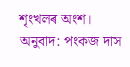শৃংখলৰ অংশ।
অনুবাদ: পংকজ দাস